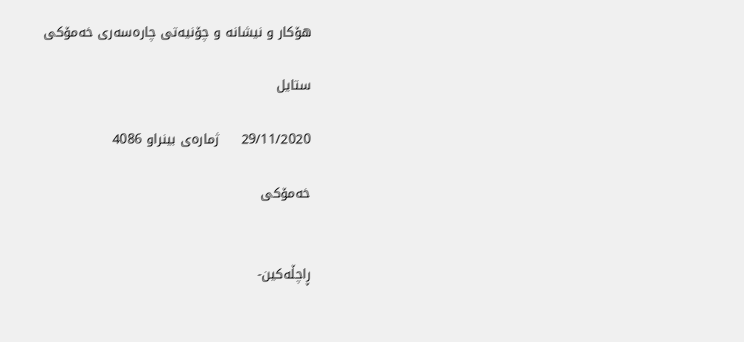هۆكار و نیشانه‌ و چۆنیه‌تی چاره‌سه‌ری خه‌مۆكی

ستایل

29/11/2020     ژمارەی بینراو 4086

خه‌مۆكی


ڕاچڵه‌كین-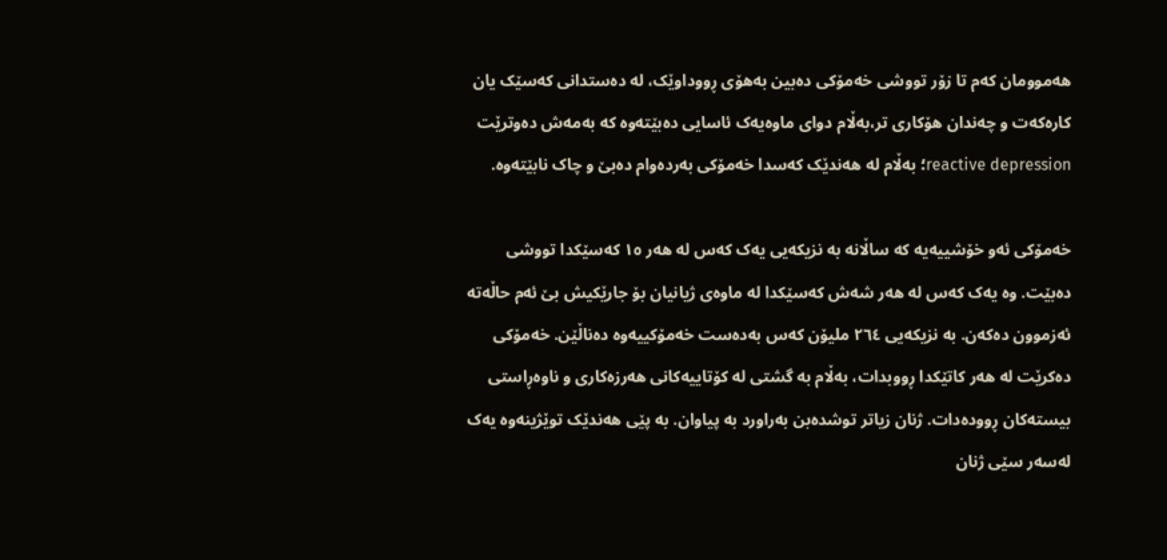هەموومان کەم تا زۆر تووشی خەمۆکی دەبین بەهۆی ڕووداوێک، لە دەستدانی کەسێک یان کارەکەت و چەندان هۆکاری تر،بەڵام دوای ماوەیەک ئاسایی دەبێتەوە کە بەمەش دەوترێت reactive depression؛ بەڵام لە هەندێک کەسدا خەمۆکی بەردەوام دەبێ و چاک نابێتەوه‌.

خەمۆکی ئەو خۆشییەیە کە ساڵانە بە نزیکەیی یەک کەس لە هەر ١٥ کەسێکدا تووشی دەبێت. وە یەک کەس لە هەر شەش کەسێکدا لە ماوەی ژیانیان بۆ جارێکیش بێ ئەم حاڵەتە ئەزموون دەکەن. بە نزیکەیی ٢٦٤ ملیۆن کەس بەدەست خەمۆکییەوە دەناڵێن. خەمۆکی دەکرێت لە هەر کاتێکدا ڕووبدات، بەڵام بە گشتی لە کۆتاییەکانی هەرزەکاری و ناوەڕاستی بیستەکان ڕوودەدات. ژنان زیاتر توشدەبن بەراورد بە پیاوان. بە پێی هەندێک توێژینەوە یەک لەسەر سێی ژنان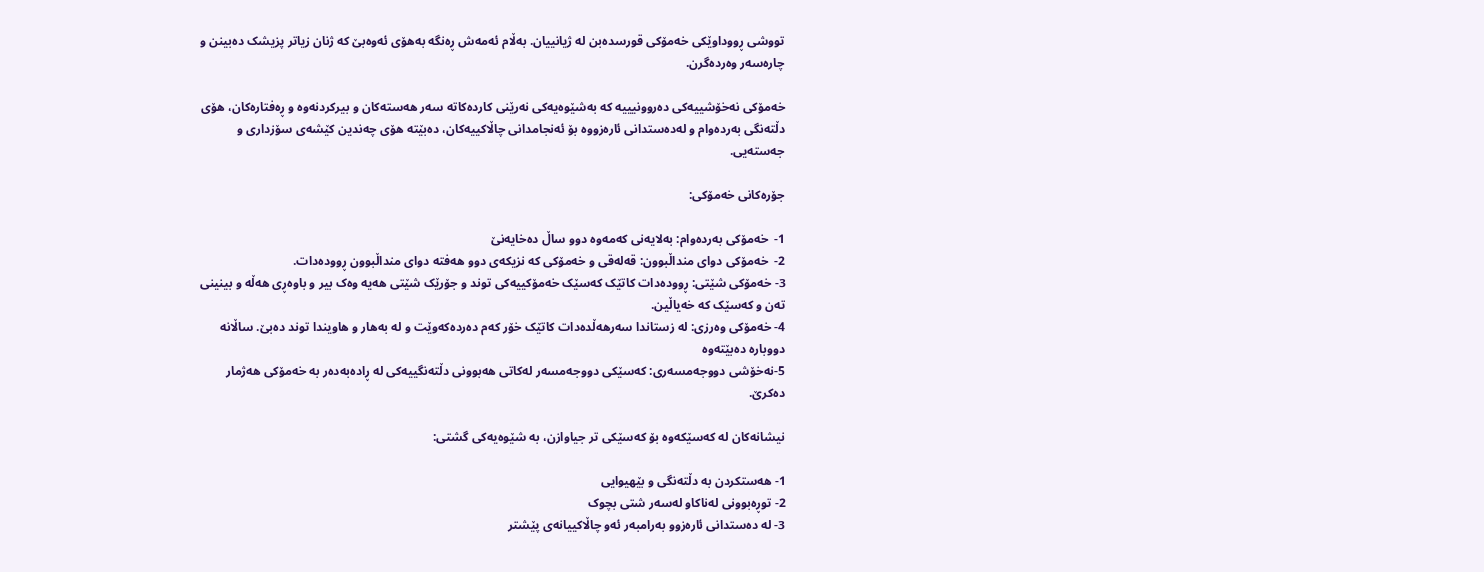تووشی ڕووداوێکی خەمۆکی قورسدەبن لە ژیانییان. بەڵام ئەمەش ڕەنگە بەهۆی ئەوەبێ کە ژنان زیاتر پزیشک دەبینن و چارەسەر وەردەگرن.

خەمۆکی نەخۆشییەکی دەروونیییە کە بەشێوەیەکی نەرێنی کاردەکاتە سەر هەستەکان و بیرکردنەوە و ڕەفتارەکان، هۆی دڵتەنگی بەردەوام و لەدەستدانی ئارەزووە بۆ ئەنجامدانی چاڵاکییەکان، دەبێتە هۆی چەندین کێشەی سۆزداری و جەستەیی.

جۆرەکانی خەمۆکی:

1-  خەمۆکی بەردەوام: بەلایەنی کەمەوە دوو ساڵ دەخایەنێ
2-  خەمۆکی دوای منداڵبوون: قەلەقی و خەمۆکی کە نزیکەی دوو هەفتە دوای منداڵبوون ڕوودەدات.
3- خەمۆکی شێتی: ڕوودەدات کاتێک کەسێک خەمۆکییەکی توند و جۆرێک شێتی هەیە وەک بیر و باوەڕی هەڵە و بینینی تەن و کەسێک کە خەیاڵین.
4- خەمۆکی وەرزی: لە زستاندا سەرهەڵدەدات کاتێک خۆر کەم دەردەکەوێت و لە بەهار و هاویندا توند دەبێ. ساڵانە دووبارە دەبێتەوە
5-نەخۆشی دووجەمسەری: کەسێکی دووجەمسەر لەکاتی هەبوونی دڵتەنگییەکی لە ڕادەبەدەر بە خەمۆکی هەژمار دەکرێ.

نیشانەکان لە کەسێکەوە بۆ کەسێکی تر جیاوازن، بە شێوەیەکی گشتی:

1- هەستکردن بە دڵتەنگی و بێهیوایی
2- توڕەبوونی لەناکاو لەسەر شتی بچوک
3- لە دەستدانی ئارەزوو بەرامبەر ئەو چاڵاکییانەی پێشتر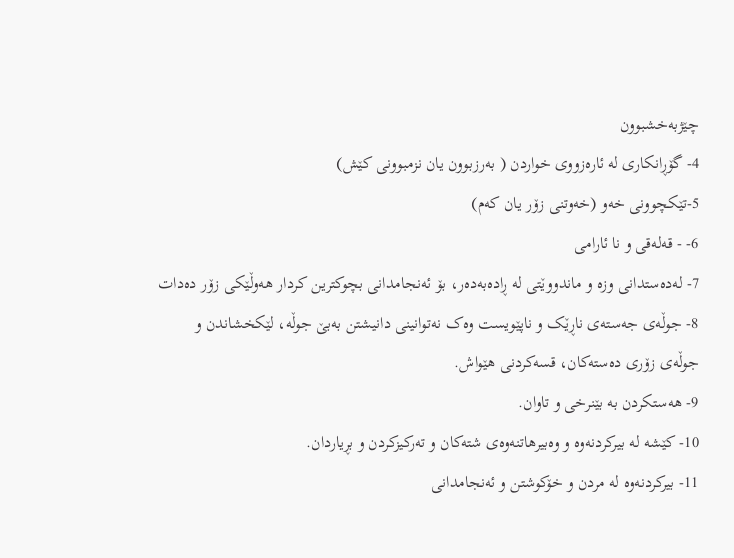چێژبەخشبوون
4- گۆڕانکاری لە ئارەزووی خواردن ( بەرزبوون یان نزمبوونی کێش)
5-تێکچوونی خەو (خەوتنی زۆر یان کەم)
6- - قەلەقی و نا ئارامی
7- لەدەستدانی وزە و ماندووێتی لە ڕادەبەدەر، بۆ ئەنجامدانی بچوکترین کردار هەوڵێکی زۆر دەدات
8- جوڵەی جەستەی ناڕێک و ناپێویست وەک نەتوانینی دانیشتن بەبێ جوڵە، لێکخشاندن و جوڵەی زۆری دەستەکان، قسەکردنی هێواش.
9- هەستکردن بە بێنرخی و تاوان.
10- کێشە لە بیرکردنەوە و وەبیرهاتنەوەی شتەکان و تەرکیزکردن و بڕیاردان.
11- بیرکردنەوە لە مردن و خۆکوشتن و ئەنجامدانی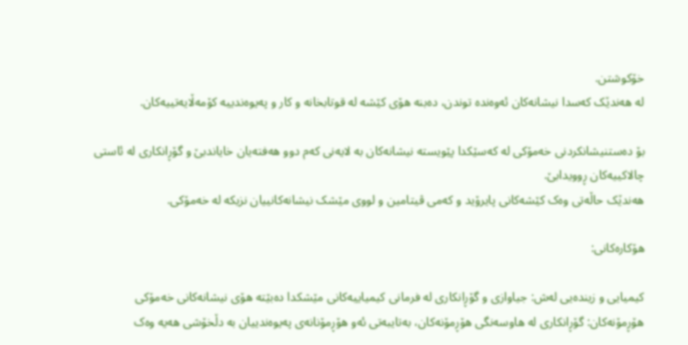خۆکوشتن.
لە هەندێک کەسدا نیشانەکان ئەوەندە توندن، دەبنە هۆی کێشە لە قوتابخانە و کار و پەیوەندییە کۆمەڵایەتییەکان.

بۆ دەستنیشانکردنی خەمۆکی لە کەسێکدا پێویستە نیشانەکان بە لایەنی کەم دوو هەفتەیان خایاندبێ و گۆڕانکاری لە ئاستی چالاکییەکان ڕوویدابێ.
هەندێک حاڵەتی وەک کێشەکانی پایرۆید و کەمی ڤیتامین و لووی مێشک نیشانەکانییان نزیکە لە خەمۆکی.

هۆکارەکانی:

کیمیایی و زیندەیی لەش: جیاوازی و گۆڕانکاری لە فرمانی کیمیاییەکانی مێشکدا دەبێتە هۆی نیشانەکانی خەمۆکی
هۆڕمۆنەکان: گۆڕانکاری لە هاوسەنگی هۆڕمۆنەکان، بەتایبەتی ئەو هۆڕمۆنانەی پەیوەندییان بە دڵخۆشی هەیە وەک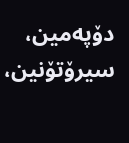دۆپەمین، سیرۆتۆنین،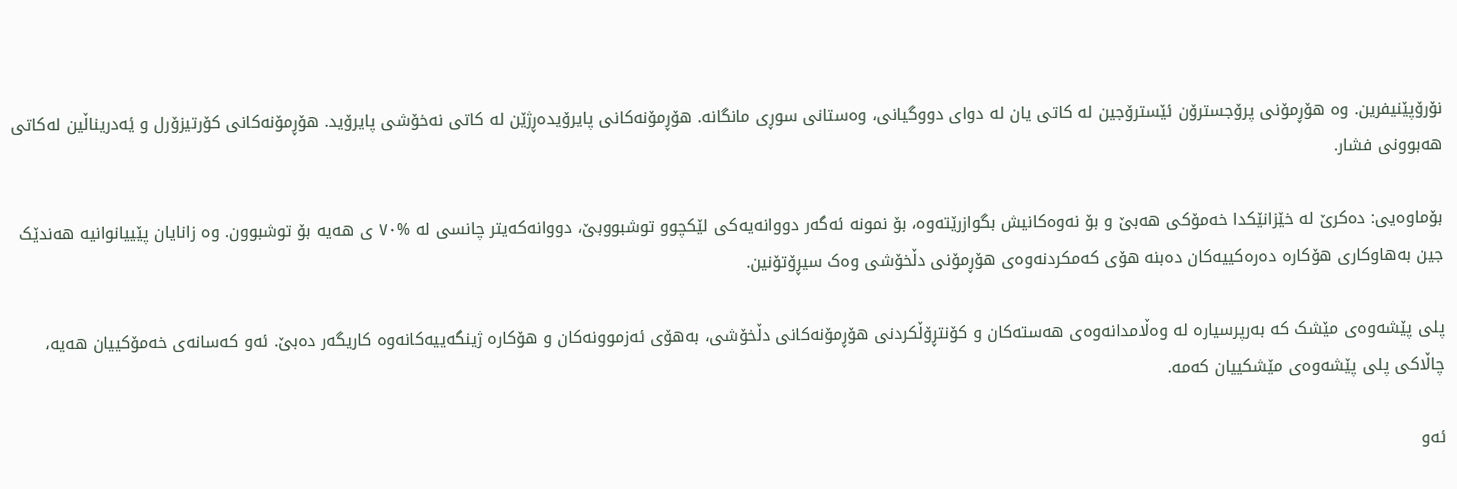نۆرۆپێنیفرین. وە هۆڕمۆنی پرۆجسترۆن ئێسترۆجین لە کاتی یان لە دوای دووگیانی، وەستانی سوڕی مانگانە. هۆڕمۆنەکانی پایرۆیدەڕژێن لە کاتی نەخۆشی پایرۆید. هۆڕمۆنەکانی کۆرتیزۆرل و یٔەدریناڵین لەکاتی هەبوونی فشار.

بۆماوەیی: دەکرێ لە خێزانێکدا خەمۆکی هەبێ و بۆ نەوەکانیش بگوازرێتەوە، بۆ نمونە ئەگەر دووانەیەکی لێکچوو توشبووبێ، دووانەکەیتر چانسی لە %٧٠ ی هەیە بۆ توشبوون. وە زانایان پێییانوانیە هەندێک جین بەهاوکاری هۆکارە دەرەکییەکان دەبنە هۆی کەمکردنەوەی هۆڕمۆنی دڵخۆشی وەک سیڕۆتۆنین.

پلی پێشەوەی مێشک کە بەرپرسیارە لە وەڵامدانەوەی هەستەکان و کۆنتڕۆڵکردنی هۆڕمۆنەکانی دڵخۆشی، بەهۆی ئەزموونەکان و هۆکارە ژینگەییەکانەوە کاریگەر دەبێ. ئەو کەسانەی خەمۆکییان هەیە، چاڵاکی پلی پێشەوەی مێشکییان کەمە.

ئەو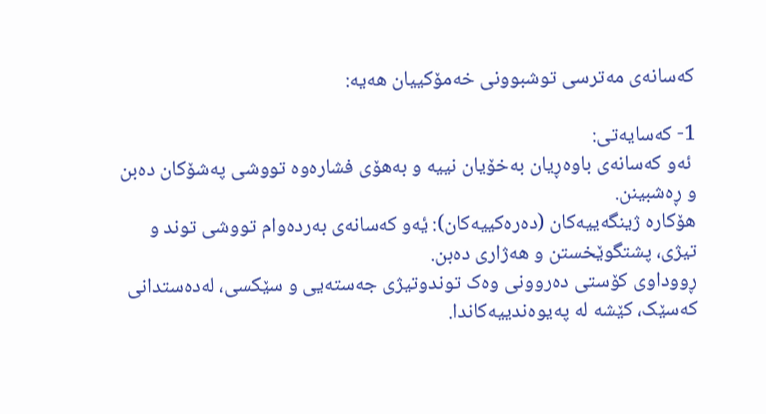کەسانەی مەترسی توشبوونی خەمۆکییان هەیە:

1- کەسایەتی:
 ئەو کەسانەی باوەڕیان بەخۆیان نییە و بەهۆی فشارەوە تووشی پەشۆکان دەبن و ڕەشبینن.
هۆکارە ژینگەییەکان (دەرەکییەکان): یٔەو کەسانەی بەردەوام تووشی توند و تیژی، پشتگوێخستن و هەژاری دەبن.
ڕووداوی کۆستی دەروونی وەک توندوتیژی جەستەیی و سێکسی، لەدەستدانی کەسێک، کێشە لە پەیوەندییەکاندا.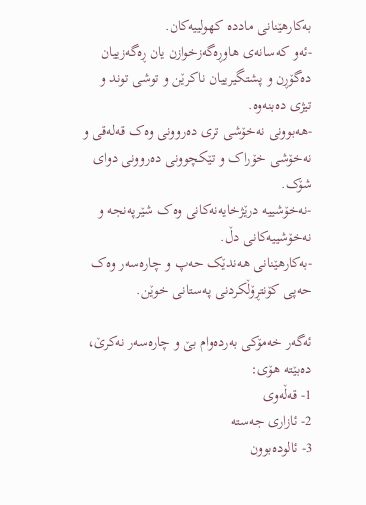بەکارهێنانی ماددە کهولییەکان.
-ئەو کەسانەی هاوڕەگەزخوازن یان ڕەگەزییان دەگۆڕن و پشتگیرییان ناکرێن و توشی توند و تیژی دەبنەوە.
-هەبوونی نەخۆشی تری دەروونی وەک قەلەقی و نەخۆشی خۆراک و تێکچوونی دەروونی دوای شۆک.
-نەخۆشییە درێژخایەنەکانی وەک شێرپەنجە و نەخۆشییەکانی دڵ.
-بەکارهێنانی هەندێک حەپ و چارەسەر وەک حەپی کۆنتڕۆڵکردنی پەستانی خوێن.

ئەگەر خەمۆکی بەردەوام بێ و چارەسەر نەکرێ، دەبێتە هۆی:
1- قەڵەوی
2- ئازاری جەستە
3- ئالودەبوون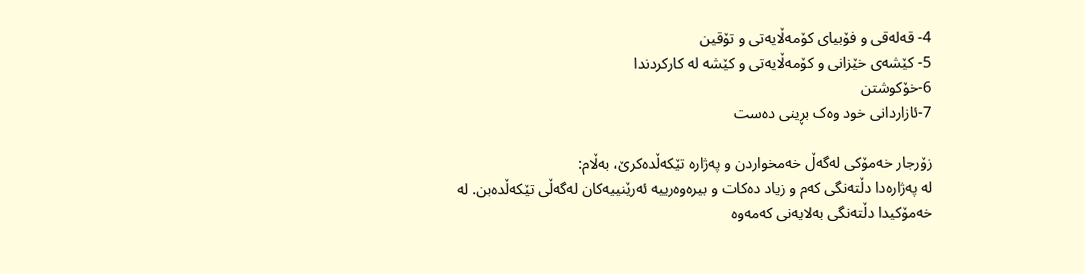4- قەلەقی و فۆبیای کۆمەڵایەتی و تۆقین
5- کێشەی خێزانی و کۆمەڵایەتی و کێشە لە کارکردندا
6-خۆکوشتن
7-ئازاردانی خود وەک بڕینی دەست

زۆرجار خەمۆکی لەگەڵ خەمخواردن و پەژارە تێکەڵدەکرێ، بەڵام:
لە پەژارەدا دڵتەنگی کەم و زیاد دەکات و بیرەوەرییە ئەرێنییەکان لەگەڵی تێکەڵدەبن. لە خەمۆکیدا دڵتەنگی بەلایەنی کەمەوە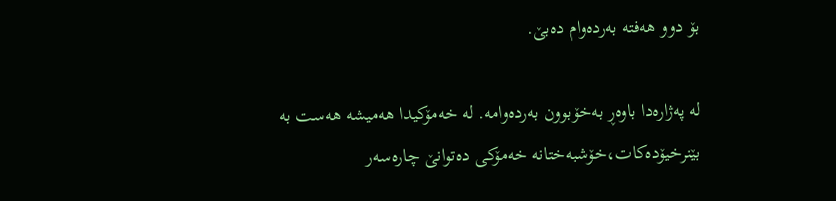بۆ دوو هەفتە بەردەوام دەبێ.

لە پەژارەدا باوەڕ بەخۆبوون بەردەوامە. لە خەمۆکیدا هەمیشە هەست بە بێنرخیۆدەکات،خۆشبەختانە خەمۆکی دەتوانێ چارەسەر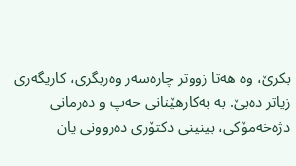بکرێ، وە هەتا زووتر چارەسەر وەربگری، کاریگەری زیاتر دەبێ. بە بەکارهێنانی حەپ و دەرمانی دژەخەمۆکی، بینینی دکتۆری دەروونی یان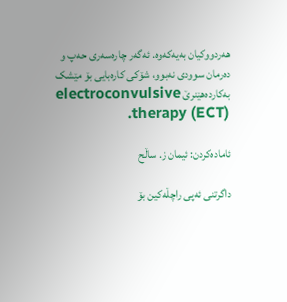هەردووکیان بەیەکەوە. ئەگەر چارەسەری حەپ و دەرمان سوودی نەبوو، شۆکی کارەبایی بۆ مێشک بەکاردەهێنرێ electroconvulsive therapy (ECT).

ئامادەکردن: ئیمان ز. ساڵح

داگرتنی ئەپی راچڵەکین بۆ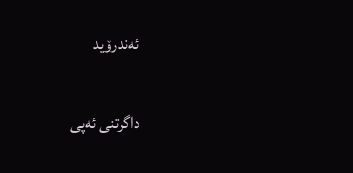ئەندرۆید

داگرتنی ئەپی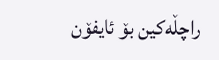راچڵەکین بۆ ئایفۆن